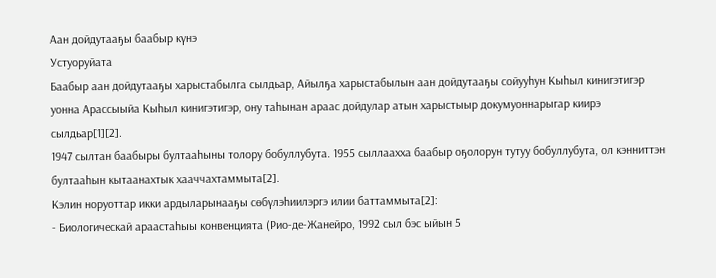Аан дойдутааҕы баабыр күнэ
Устуоруйата
Баабыр аан дойдутааҕы харыстабылга сылдьар, Айылҕа харыстабылын аан дойдутааҕы сойууһун Кыһыл кинигэтигэр уонна Арассыыйа Кыһыл кинигэтигэр, ону таһынан араас дойдулар атын харыстыыр докумуоннарыгар киирэ сылдьар[1][2].
1947 сылтан баабыры бултааһыны толору бобуллубута. 1955 сыллаахха баабыр оҕолорун тутуу бобуллубута, ол кэнниттэн бултааһын кытаанахтык хааччахтаммыта[2].
Кэлин норуоттар икки ардыларынааҕы сөбүлэһиилэргэ илии баттаммыта[2]:
- Биологическай араастаһыы конвенцията (Рио-де-Жанейро, 1992 сыл бэс ыйын 5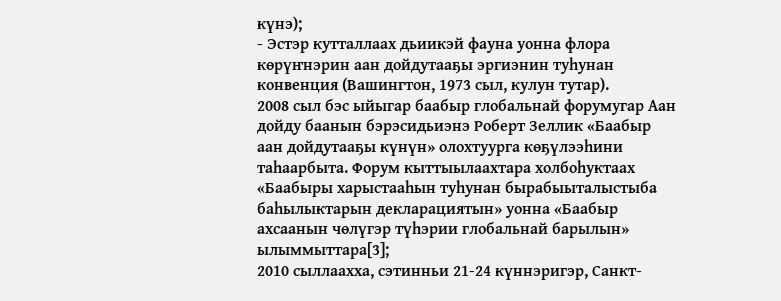күнэ);
- Эстэр кутталлаах дьиикэй фауна уонна флора көрүҥнэрин аан дойдутааҕы эргиэнин туһунан конвенция (Вашингтон, 1973 сыл, кулун тутар).
2008 сыл бэс ыйыгар баабыр глобальнай форумугар Аан дойду баанын бэрэсидьиэнэ Роберт Зеллик «Баабыр аан дойдутааҕы күнүн» олохтуурга көҕүлээһини таһаарбыта. Форум кыттыылаахтара холбоһуктаах «Баабыры харыстааһын туһунан бырабыыталыстыба баһылыктарын декларациятын» уонна «Баабыр ахсаанын чөлүгэр түһэрии глобальнай барылын» ылыммыттара[3];
2010 сыллаахха, сэтинньи 21-24 күннэригэр, Санкт-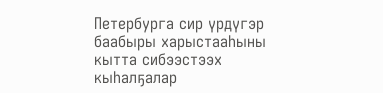Петербурга сир үрдүгэр баабыры харыстааһыны кытта сибээстээх кыһалҕалар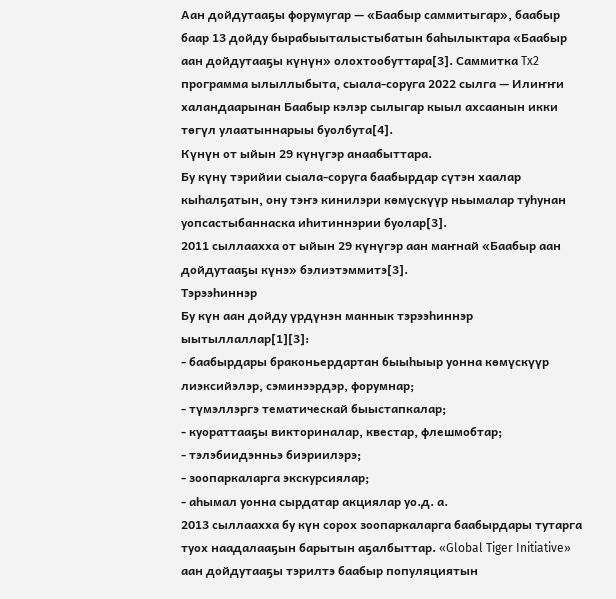Аан дойдутааҕы форумугар — «Баабыр саммитыгар», баабыр баар 13 дойду бырабыыталыстыбатын баһылыктара «Баабыр аан дойдутааҕы күнүн» олохтообуттара[3]. Саммитка Tx2 программа ылыллыбыта, сыала-соруга 2022 сылга — Илиҥҥи халандаарынан Баабыр кэлэр сылыгар кыыл ахсаанын икки төгүл улаатыннарыы буолбута[4].
Күнүн от ыйын 29 күнүгэр анаабыттара.
Бу күнү тэрийии сыала-соруга баабырдар сүтэн хаалар кыһалҕатын, ону тэҥэ кинилэри көмүскүүр ньымалар туһунан уопсастыбаннаска иһитиннэрии буолар[3].
2011 сыллаахха от ыйын 29 күнүгэр аан маҥнай «Баабыр аан дойдутааҕы күнэ» бэлиэтэммитэ[3].
Тэрээһиннэр
Бу күн аан дойду үрдүнэн маннык тэрээһиннэр ыытыллаллар[1][3]:
- баабырдары браконьердартан быыһыыр уонна көмүскүүр лиэксийэлэр, сэминээрдэр, форумнар;
- түмэллэргэ тематическай быыстапкалар;
- куораттааҕы викториналар, квестар, флешмобтар;
- тэлэбиидэнньэ биэриилэрэ;
- зоопаркаларга экскурсиялар;
- аһымал уонна сырдатар акциялар уо.д. а.
2013 сыллаахха бу күн сорох зоопаркаларга баабырдары тутарга туох наадалааҕын барытын аҕалбыттар. «Global Tiger Initiative» аан дойдутааҕы тэрилтэ баабыр популяциятын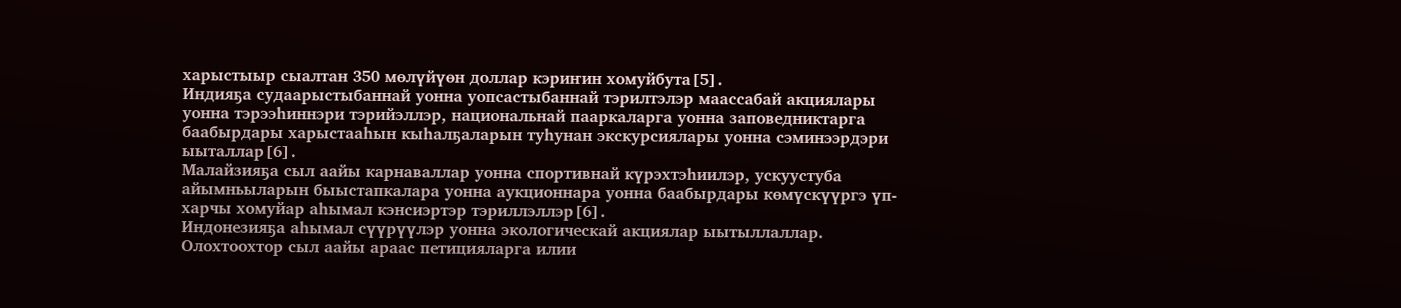харыстыыр сыалтан 350 мөлүйүөн доллар кэриҥин хомуйбута[5].
Индияҕа судаарыстыбаннай уонна уопсастыбаннай тэрилтэлэр маассабай акциялары уонна тэрээһиннэри тэрийэллэр, национальнай пааркаларга уонна заповедниктарга баабырдары харыстааһын кыһалҕаларын туһунан экскурсиялары уонна сэминээрдэри ыыталлар[6].
Малайзияҕа сыл аайы карнаваллар уонна спортивнай күрэхтэһиилэр, ускуустуба айымньыларын быыстапкалара уонна аукционнара уонна баабырдары көмүскүүргэ үп-харчы хомуйар аһымал кэнсиэртэр тэриллэллэр[6].
Индонезияҕа аһымал сүүрүүлэр уонна экологическай акциялар ыытыллаллар. Олохтоохтор сыл аайы араас петицияларга илии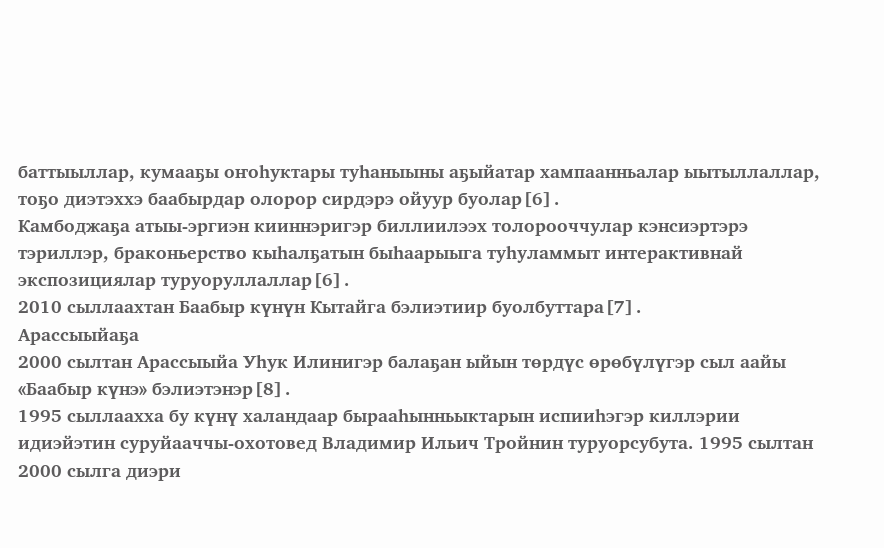баттыыллар, кумааҕы оҥоһуктары туһаныыны аҕыйатар хампаанньалар ыытыллаллар, тоҕо диэтэххэ баабырдар олорор сирдэрэ ойуур буолар[6].
Камбоджаҕа атыы-эргиэн кииннэригэр биллиилээх толорооччулар кэнсиэртэрэ тэриллэр, браконьерство кыһалҕатын быһаарыыга туһуламмыт интерактивнай экспозициялар туруоруллаллар[6].
2010 сыллаахтан Баабыр күнүн Кытайга бэлиэтиир буолбуттара[7].
Арассыыйаҕа
2000 сылтан Арассыыйа Уһук Илинигэр балаҕан ыйын төрдүс өрөбүлүгэр сыл аайы «Баабыр күнэ» бэлиэтэнэр[8].
1995 сыллаахха бу күнү халандаар бырааһынньыктарын испииһэгэр киллэрии идиэйэтин суруйааччы-охотовед Владимир Ильич Тройнин туруорсубута. 1995 сылтан 2000 сылга диэри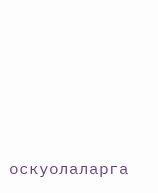оскуолаларга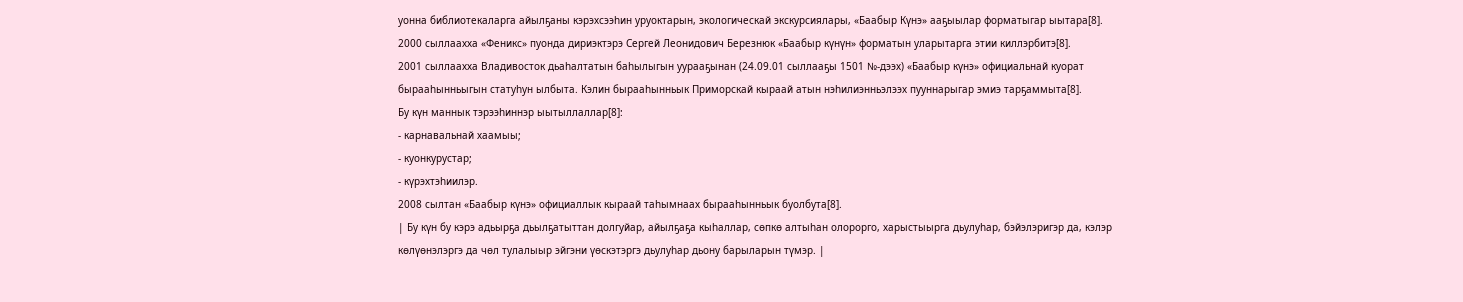уонна библиотекаларга айылҕаны кэрэхсээһин уруоктарын, экологическай экскурсиялары, «Баабыр Күнэ» ааҕыылар форматыгар ыытара[8].
2000 сыллаахха «Феникс» пуонда дириэктэрэ Сергей Леонидович Березнюк «Баабыр күнүн» форматын уларытарга этии киллэрбитэ[8].
2001 сыллаахха Владивосток дьаһалтатын баһылыгын уурааҕынан (24.09.01 сыллааҕы 1501 №-дээх) «Баабыр күнэ» официальнай куорат бырааһынньыгын статуһун ылбыта. Кэлин бырааһынньык Приморскай кыраай атын нэһилиэнньэлээх пууннарыгар эмиэ тарҕаммыта[8].
Бу күн маннык тэрээһиннэр ыытыллаллар[8]:
- карнавальнай хаамыы;
- куонкурустар;
- күрэхтэһиилэр.
2008 сылтан «Баабыр күнэ» официаллык кыраай таһымнаах бырааһынньык буолбута[8].
| Бу күн бу кэрэ адьырҕа дьылҕатыттан долгуйар, айылҕаҕа кыһаллар, сөпкө алтыһан олорорго, харыстыырга дьулуһар, бэйэлэригэр да, кэлэр көлүөнэлэргэ да чөл тулалыыр эйгэни үөскэтэргэ дьулуһар дьону барыларын түмэр. |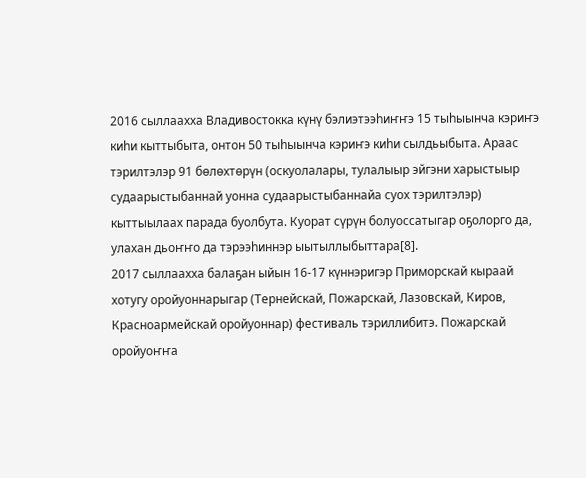2016 сыллаахха Владивостокка күнү бэлиэтээһиҥҥэ 15 тыһыынча кэриҥэ киһи кыттыбыта, онтон 50 тыһыынча кэриҥэ киһи сылдьыбыта. Араас тэрилтэлэр 91 бөлөхтөрүн (оскуолалары, тулалыыр эйгэни харыстыыр судаарыстыбаннай уонна судаарыстыбаннайа суох тэрилтэлэр) кыттыылаах парада буолбута. Куорат сүрүн болуоссатыгар оҕолорго да, улахан дьоҥҥо да тэрээһиннэр ыытыллыбыттара[8].
2017 сыллаахха балаҕан ыйын 16-17 күннэригэр Приморскай кыраай хотугу оройуоннарыгар (Тернейскай, Пожарскай, Лазовскай, Киров, Красноармейскай оройуоннар) фестиваль тэриллибитэ. Пожарскай оройуоҥҥа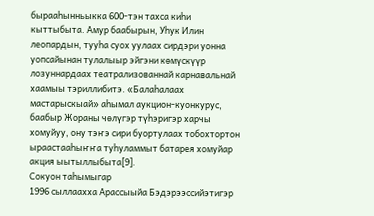бырааһынньыкка 600-тэн тахса киһи кыттыбыта. Амур баабырын, Уһук Илин леопардын, тууһа суох уулаах сирдэри уонна уопсайынан тулалыыр эйгэни көмүскүүр лозуннардаах театрализованнай карнавальнай хаамыы тэриллибитэ. «Балаһалаах мастарыскыай» аһымал аукцион-куонкурус, баабыр Жораны чөлүгэр түһэригэр харчы хомуйуу, ону тэҥэ сири буортулаах тобохтортон ыраастааһыҥҥа туһуламмыт батарея хомуйар акция ыытыллыбыта[9].
Сокуон таһымыгар
1996 сыллаахха Арассыыйа Бэдэрээссийэтигэр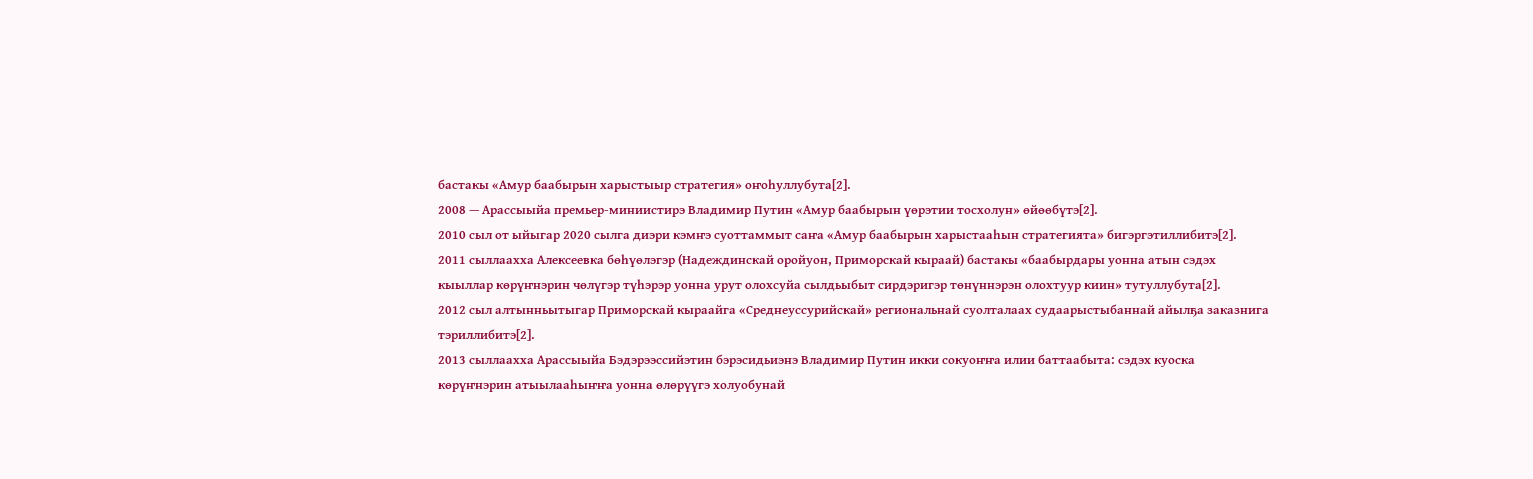бастакы «Амур баабырын харыстыыр стратегия» оҥоһуллубута[2].
2008 — Арассыыйа премьер-миниистирэ Владимир Путин «Амур баабырын үөрэтии тосхолун» өйөөбүтэ[2].
2010 сыл от ыйыгар 2020 сылга диэри кэмҥэ суоттаммыт саҥа «Амур баабырын харыстааһын стратегията» бигэргэтиллибитэ[2].
2011 сыллаахха Алексеевка бөһүөлэгэр (Надеждинскай оройуон, Приморскай кыраай) бастакы «баабырдары уонна атын сэдэх кыыллар көрүҥнэрин чөлүгэр түһэрэр уонна урут олохсуйа сылдьыбыт сирдэригэр төнүннэрэн олохтуур киин» тутуллубута[2].
2012 сыл алтынньытыгар Приморскай кыраайга «Среднеуссурийскай» региональнай суолталаах судаарыстыбаннай айылҕа заказнига тэриллибитэ[2].
2013 сыллаахха Арассыыйа Бэдэрээссийэтин бэрэсидьиэнэ Владимир Путин икки сокуоҥҥа илии баттаабыта: сэдэх куоска көрүҥнэрин атыылааһыҥҥа уонна өлөрүүгэ холуобунай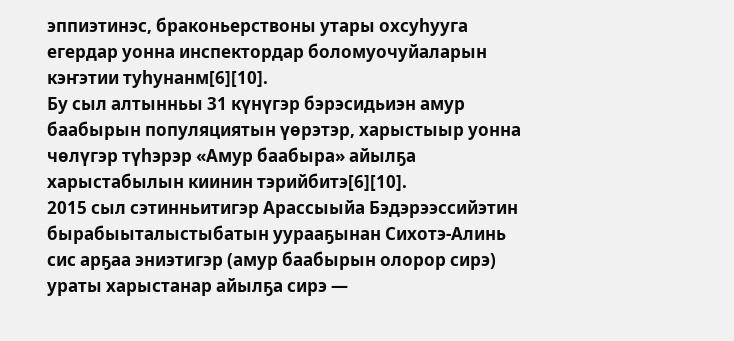эппиэтинэс, браконьерствоны утары охсуһууга егердар уонна инспектордар боломуочуйаларын кэҥэтии туһунанм[6][10].
Бу сыл алтынньы 31 күнүгэр бэрэсидьиэн амур баабырын популяциятын үөрэтэр, харыстыыр уонна чөлүгэр түһэрэр «Амур баабыра» айылҕа харыстабылын киинин тэрийбитэ[6][10].
2015 сыл сэтинньитигэр Арассыыйа Бэдэрээссийэтин бырабыыталыстыбатын уурааҕынан Сихотэ-Алинь сис арҕаа эниэтигэр (амур баабырын олорор сирэ) ураты харыстанар айылҕа сирэ —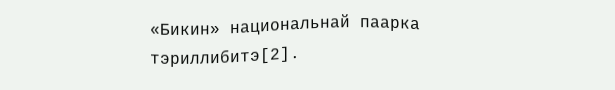«Бикин» национальнай паарка тэриллибитэ[2].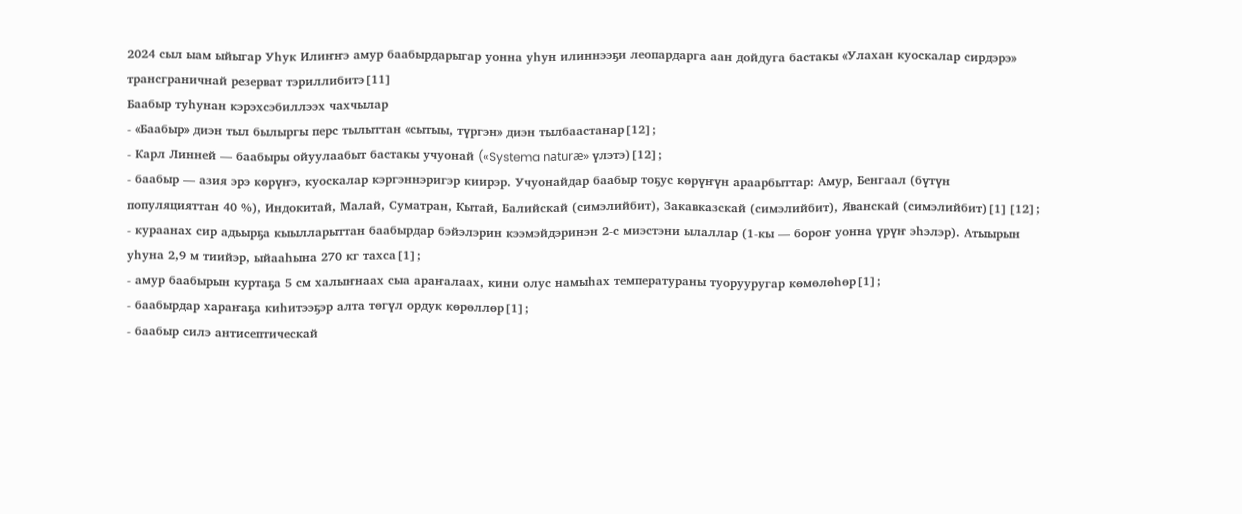2024 сыл ыам ыйыгар Уһук Илиҥҥэ амур баабырдарыгар уонна уһун илиннээҕи леопардарга аан дойдуга бастакы «Улахан куоскалар сирдэрэ» трансграничнай резерват тэриллибитэ[11]
Баабыр туһунан кэрэхсэбиллээх чахчылар
- «Баабыр» диэн тыл былыргы перс тылыттан «сытыы, түргэн» диэн тылбаастанар[12];
- Карл Линней — баабыры ойуулаабыт бастакы учуонай («Systema naturæ» үлэтэ)[12];
- баабыр — азия эрэ көрүҥэ, куоскалар кэргэннэригэр киирэр. Учуонайдар баабыр тоҕус көрүҥүн араарбыттар: Амур, Бенгаал (бүтүн популяцияттан 40 %), Индокитай, Малай, Суматран, Кытай, Балийскай (симэлийбит), Закавказскай (симэлийбит), Яванскай (симэлийбит)[1][12];
- кураанах сир адьырҕа кыылларыттан баабырдар бэйэлэрин кээмэйдэринэн 2-с миэстэни ылаллар (1-кы — бороҥ уонна үрүҥ эһэлэр). Атыырын уһуна 2,9 м тиийэр, ыйааһына 270 кг тахса[1];
- амур баабырын куртаҕа 5 см халыҥнаах сыа араҥалаах, кини олус намыһах температураны туорууругар көмөлөһөр[1];
- баабырдар хараҥаҕа киһитээҕэр алта төгүл ордук көрөллөр[1];
- баабыр силэ антисептическай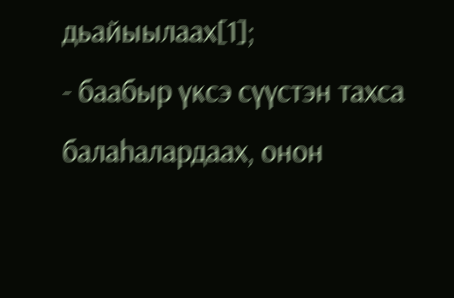дьайыылаах[1];
- баабыр үксэ сүүстэн тахса балаһалардаах, онон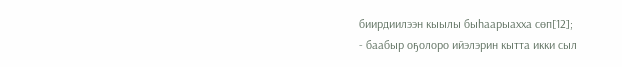биирдиилээн кыылы быһаарыахха сөп[12];
- баабыр оҕолоро ийэлэрин кытта икки сыл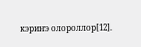кэриҥэ олороллор[12].